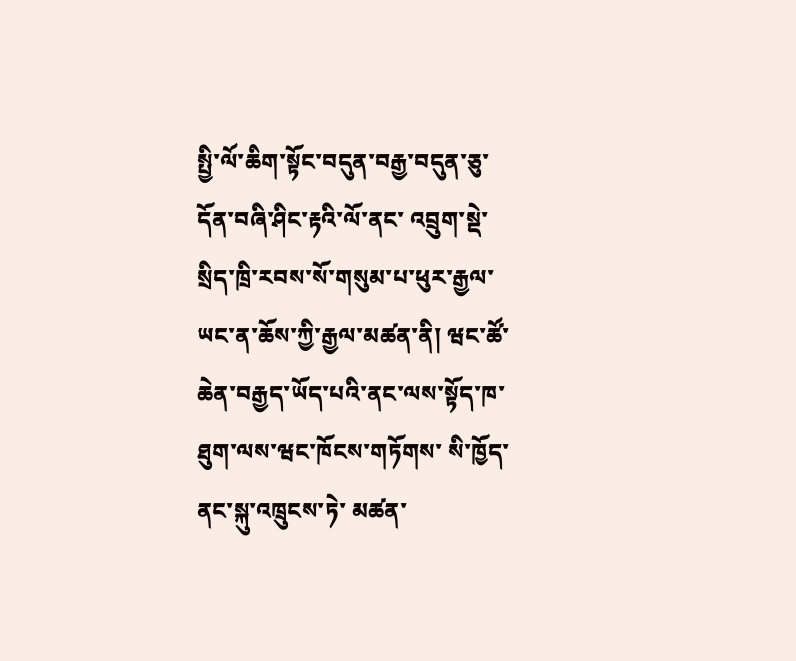སྤྱི་ལོ་ཆིག་སྟོང་བདུན་བརྒྱ་བདུན་ཅུ་དོན་བཞི་ཤིང་རྟའི་ལོ་ནང་ འབྲུག་སྡེ་སྲིད་ཁྲི་རབས་སོ་གསུམ་པ་ཕུར་རྒྱལ་ཡང་ན་ཆོས་ཀྱི་རྒྱལ་མཚན་ནི། ཝང་ཚོ་ཆེན་བརྒྱད་ཡོད་པའི་ནང་ལས་སྟོད་ཁ་ཐུག་ལས་ཝང་ཁོངས་གཏོགས་ སི་ཁྱོད་ནང་སྐུ་འཁྲུངས་ཏེ་ མཚན་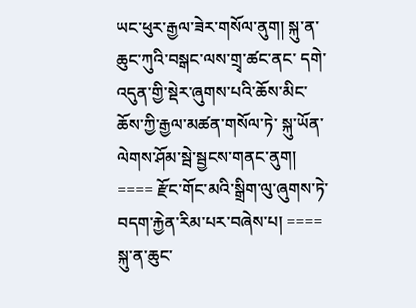ཡང་ཕུར་རྒྱལ་ཟེར་གསོལ་ནུག། སྐུ་ན་ཆུང་ཀུའི་བསྒང་ལས་གྲྭ་ཚང་ནང་ དགེ་འདུན་གྱི་སྡེར་ཞུགས་པའི་ཆོས་མིང་ཆོས་ཀྱི་རྒྱལ་མཚན་གསོལ་ཏེ་ སྐུ་ཡོན་ལེགས་ཤོམ་སྦེ་སྦྱངས་གནང་ནུག། ==== རྫོང་གོང་མའི་སྒྲིག་ལུ་ཞུགས་ཏེ་བདག་རྐྱེན་རིམ་པར་བཞེས་པ། ==== སྐུ་ན་ཆུང་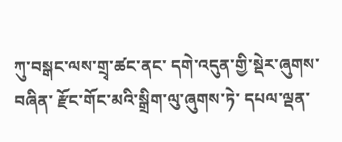ཀུ་བསྒང་ལས་གྲྭ་ཚང་ནང་ དགེ་འདུན་གྱི་སྡེར་ཞུགས་བཞིན་ རྫོང་གོང་མའི་སྒྲིག་ལུ་ཞུགས་ཏེ་ དཔལ་ལྡན་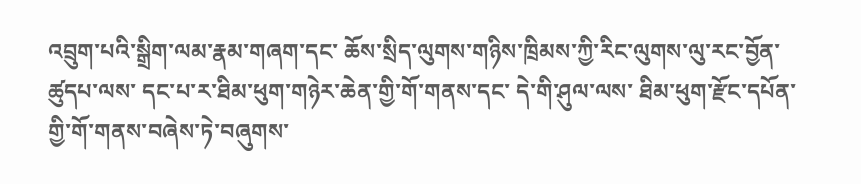འབྲུག་པའི་སྒྲིག་ལམ་རྣམ་གཞག་དང་ ཆོས་སྲིད་ལུགས་གཉིས་ཁྲིམས་ཀྱི་རིང་ལུགས་ལུ་རང་བྱོན་ཚུདཔ་ལས་ དང་པ་ར་ཐིམ་ཕུག་གཉེར་ཆེན་གྱི་གོ་གནས་དང་ དེ་གི་ཤུལ་ལས་ ཐིམ་ཕུག་རྫོང་དཔོན་གྱི་གོ་གནས་བཞེས་ཏེ་བཞུགས་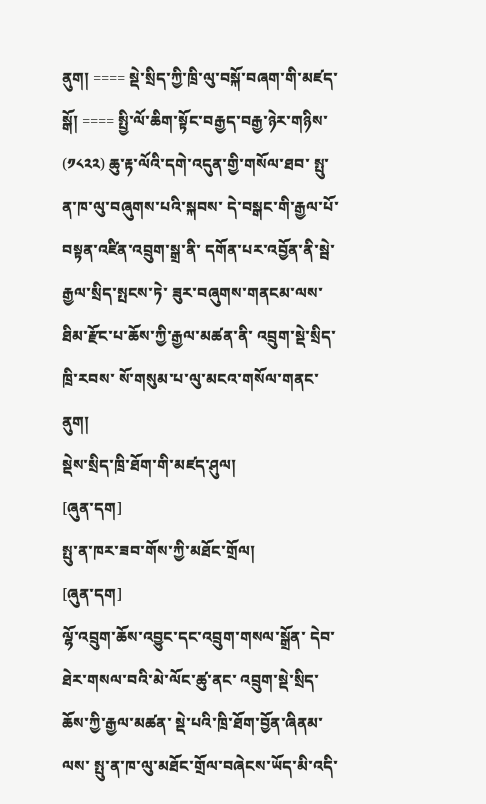ནུག། ==== སྡེ་སྲིད་ཀྱི་ཁྲི་ལུ་བསྐོ་བཞག་གི་མཛད་སྒོ། ==== སྤྱི་ལོ་ཆིག་སྟོང་བརྒྱད་བརྒྱ་ཉེར་གཉིས་ (༡༨༢༢) ཆུ་རྟ་ལོའི་དགེ་འདུན་གྱི་གསོལ་ཐབ་ སྤུ་ན་ཁ་ལུ་བཞུགས་པའི་སྐབས་ དེ་བསྒང་གི་རྒྱལ་པོ་བསྟན་འཛིན་འབྲུག་སྒྲ་ནི་ དགོན་པར་འབྱོན་ནི་སྦེ་ རྒྱལ་སྲིད་སྤངས་ཏེ་ ཟུར་བཞུགས་གནངམ་ལས་ ཐིམ་རྫོང་པ་ཆོས་ཀྱི་རྒྱལ་མཚན་ནི་ འབྲུག་སྡེ་སྲིད་ཁྲི་རབས་ སོ་གསུམ་པ་ལུ་མངའ་གསོལ་གནང་ནུག།
སྡེས་སྲིད་ཁྲི་ཐོག་གི་མཛད་ཤུལ།
[ཞུན་དག]
སྤུ་ན་ཁར་ཟབ་གོས་ཀྱི་མཐོང་གྲོལ།
[ཞུན་དག]
ལྷོ་འབྲུག་ཆོས་འབྱུང་དང་འབྲུག་གསལ་སྒྲོན་ དེབ་ཐེར་གསལ་བའི་མེ་ལོང་ཚུ་ནང་ འབྲུག་སྡེ་སྲིད་ཆོས་ཀྱི་རྒྱལ་མཚན་ སྡེ་པའི་ཁྲི་ཐོག་བྱོན་ཞིནམ་ལས་ སྤུ་ན་ཁ་ལུ་མཐོང་གྲོལ་བཞེངས་ཡོད་མི་འདི་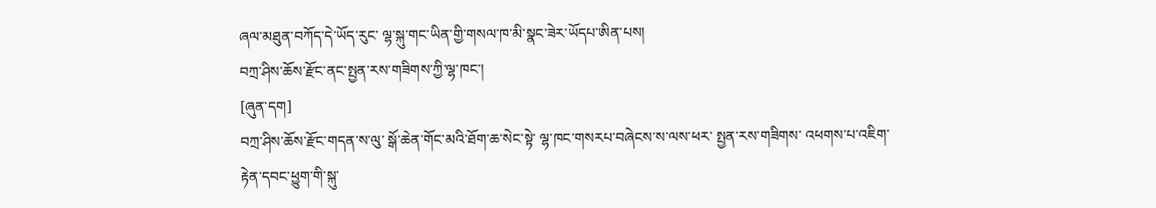ཞལ་མཐུན་བཀོད་དེ་ཡོད་རུང་ ལྷ་སྐུ་གང་ཡིན་གྱི་གསལ་ཁ་མི་སྣང་ཟེར་ཡོདཔ་ཨིན་པས།
བཀྲ་ཤིས་ཆོས་རྫོང་ནང་སྤྱན་རས་གཟིགས་ཀྱི་ལྷ་ཁང་།
[ཞུན་དག]
བཀྲ་ཤིས་ཆོས་རྫོང་གདན་ས་ལུ་ སྒོ་ཆེན་གོང་མའི་ཐོག་ཆ་སེང་སྟེ་ ལྷ་ཁང་གསརཔ་བཞེངས་ས་ལས་ཕར་ སྤྱན་རས་གཟིགས་ འཕགས་པ་འཇིག་རྟེན་དབང་ཕྱུག་གི་སྐུ་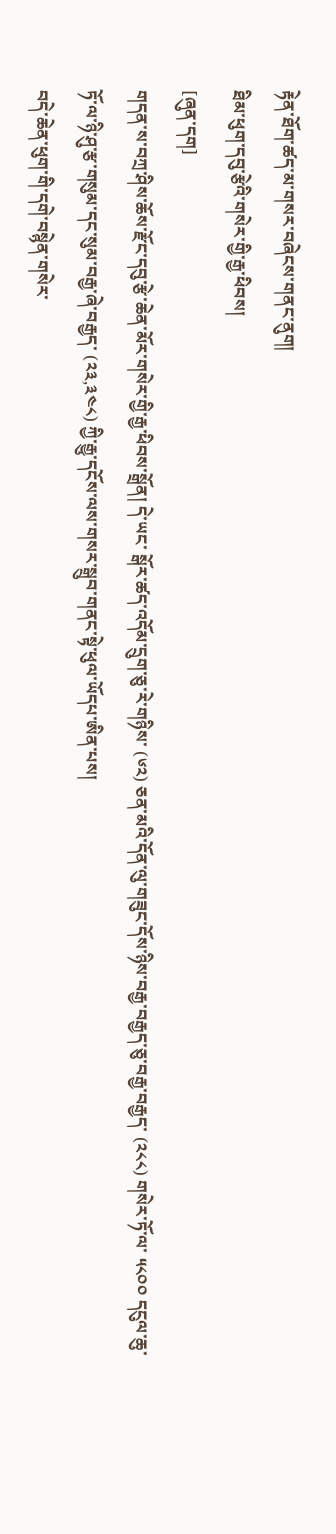རྟེན་ཐོག་ཚད་མ་གསར་བཞེངས་གནང་ནུག།
ཐིམ་ཕུག་དབུ་རྩེའི་གསེར་གྱི་རྒྱ་ཕིབས།
[ཞུན་དག]
གདན་ས་བཀྲ་ཤིས་ཆོས་རྫོང་དབུ་རྩེ་ཆེན་མོར་གསེར་གྱི་རྒྱ་ཕིབས་སྒྲོན། དེ་ཡང་ སྒོར་ཚད་འདོམ་དྲུག་ཅུ་རེ་གཉིས་ (༦༢) ཅན་མའི་དོན་ལུ་གཟུང་དོས་ཉིས་བརྒྱ་བརྒྱད་ཅུ་བརྒྱ་བརྒྱད་ (༢༨༨) གསེར་ཏོ་ལ་ ༥༨༠༠ དངུལ་ཆུ་ཏོ་ལ་ཉི་ཤུ་རྩ་གསུམ་དང་སུམ་བརྒྱ་ཞེ་བརྒྱད་ (༢༣,༣༤༨) ཀྱི་རྒྱུ་དངོས་ལས་གསར་སྒྲུབ་གནང་སྟེ་ཕུལ་ཡོདཔ་ཨིན་པས།
བདེ་ཆེན་ཕུག་གི་དགེ་བསྙེན་གསེར་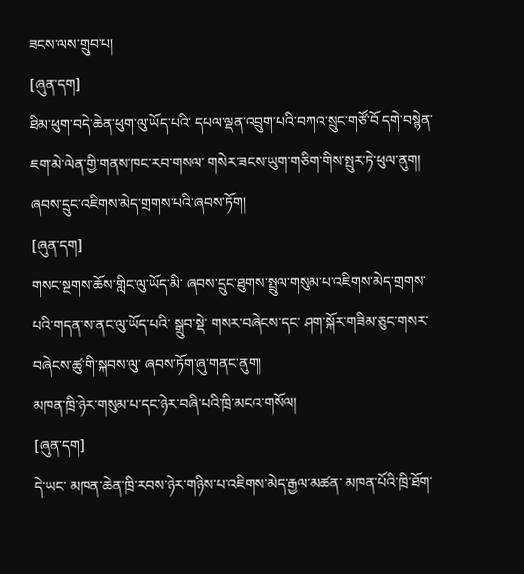ཟངས་ལས་གྲུབ་པ།
[ཞུན་དག]
ཐིམ་ཕུག་བདེ་ཆེན་ཕུག་ལུ་ཡོད་པའི་ དཔལ་ལྡན་འབྲུག་པའི་བཀའ་སྲུང་གཙོ་བོ དགེ་བསྙེན་ཇག་མེ་ལེན་གྱི་གནས་ཁང་རབ་གསལ་ གསེར་ཟངས་ཡུག་གཅིག་གིས་སྤུར་ཏེ་ཕུལ་ནུག།
ཞབས་དྲུང་འཇིགས་མེད་གྲགས་པའི་ཞབས་ཏོག།
[ཞུན་དག]
གསང་སྔགས་ཆོས་གླིང་ལུ་ཡོད་མི་ ཞབས་དྲུང་ཐུགས་སྤྲུལ་གསུམ་པ་འཇིགས་མེད་གྲགས་པའི་གདན་ས་ནང་ལུ་ཡོད་པའི་ སྒྲུབ་སྡེ་ གསར་བཞེངས་དང་ ཤག་སྐོར་གཟིམ་ཅུང་གསར་བཞེངས་ཚུ་གི་སྐབས་ལུ་ ཞབས་ཏོག་ཞུ་གནང་ནུག།
མཁན་ཁྲི་ཉེར་གསུམ་པ་དང་ཉེར་བཞི་པའི་ཁྲི་མངའ་གསོལ།
[ཞུན་དག]
དེ་ཡང་ མཁན་ཆེན་ཁྲི་རབས་ཉེར་གཉིས་པ་འཇིགས་མེད་རྒྱལ་མཚན་ མཁན་པོའི་ཁྲི་ཐོག་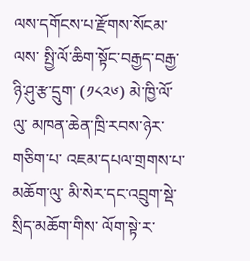ལས་དགོངས་པ་རྫོགས་སོངམ་ལས་ སྤྱི་ལོ་ཆིག་སྟོང་བརྒྱད་བརྒྱ་ཉི་ཤུ་རྩ་དྲུག་ (༡༨༢༦) མེ་ཁྱི་ལོ་ལུ་ མཁན་ཆེན་ཁྲི་རབས་ཉེར་གཅིག་པ་ འཇམ་དཔལ་གྲགས་པ་མཆོག་ལུ་ མི་སེར་དང་འབྲུག་སྡེ་སྲིད་མཆོག་གིས་ ལོག་སྟེ་ར་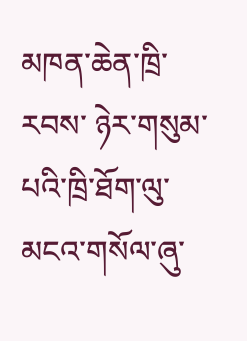མཁན་ཆེན་ཁྲི་རབས་ ཉེར་གསུམ་པའི་ཁྲི་ཐོག་ལུ་མངའ་གསོལ་ཞུ་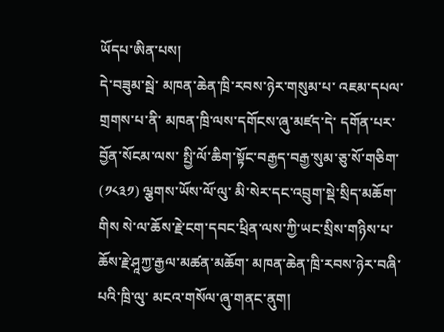ཡོདཔ་ཨིན་པས།
དེ་བཟུམ་སྦེ་ མཁན་ཆེན་ཁྲི་རབས་ཉེར་གསུམ་པ་ འཇམ་དཔལ་གྲགས་པ་ནི་ མཁན་ཁྲི་ལས་དགོངས་ཞུ་མཛད་དེ་ དགོན་པར་བྱོན་སོངམ་ལས་ སྤྱི་ལོ་ཆིག་སྟོང་བརྒྱད་བརྒྱ་སུམ་ཅུ་སོ་གཅིག་ (༡༨༣༡) ལྕགས་ཡོས་ལོ་ལུ་ མི་སེར་དང་འབྲུག་སྡེ་སྲིད་མཆོག་གིས སེ་ལ་ཆོས་རྗེ་ངག་དབང་ཕྲིན་ལས་ཀྱི་ཡང་སྲིས་གཉིས་པ་ ཆོས་རྗེ་ཤཱཀྱ་རྒྱལ་མཚན་མཆོག་ མཁན་ཆེན་ཁྲི་རབས་ཉེར་བཞི་པའི་ཁྲི་ལུ་ མངའ་གསོལ་ཞུ་གནང་ནུག།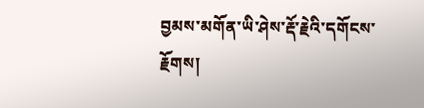བྱམས་མགོན་ཡི་ཤེས་རྡོ་རྗེའི་དགོངས་རྗོགས།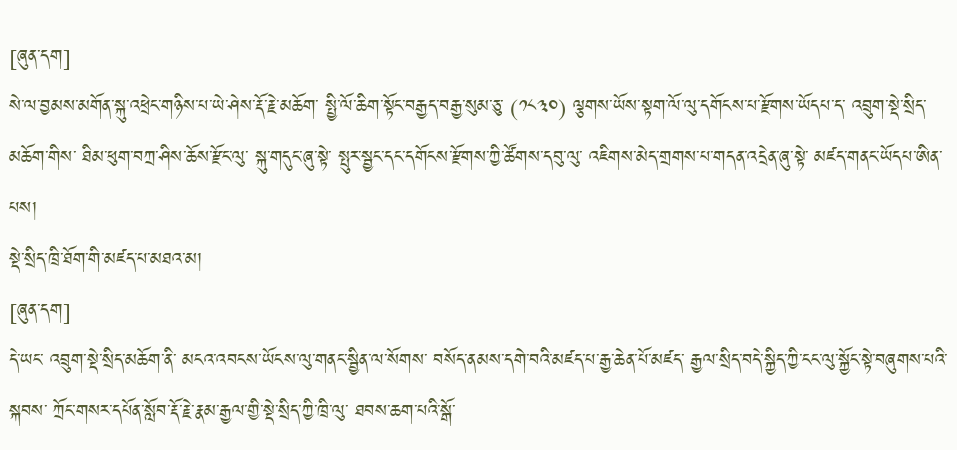[ཞུན་དག]
སེ་ལ་བྱམས་མགོན་སྐུ་འཕྲེང་གཉིས་པ་ཡེ་ཤེས་རྡོ་རྗེ་མཆོག་ སྤྱི་ལོ་ཆིག་སྟོང་བརྒྱད་བརྒྱ་སུམ་ཅུ་ (༡༨༣༠) ལྕགས་ཡོས་སྟག་ལོ་ལུ་དགོངས་པ་རྫོགས་ཡོདཔ་ད་ འབྲུག་སྡེ་སྲིད་མཆོག་གིས་ ཐིམ་ཕུག་བཀྲ་ཤིས་ཆོས་རྫོང་ལུ་ སྐུ་གདུང་ཞུ་སྟེ་ སྤུར་སྦྱང་དང་དགོངས་རྫོགས་ཀྱི་ཚོགས་དབུ་ལུ་ འཇིགས་མེད་གྲགས་པ་གདན་འདྲེན་ཞུ་སྟེ་ མཛད་གནང་ཡོདཔ་ཨིན་པས།
སྡེ་སྲིད་ཁྲི་ཐོག་གི་མཛད་པ་མཐའ་མ།
[ཞུན་དག]
དེ་ཡང་ འབྲུག་སྡེ་སྲིད་མཆོག་ནི་ མངའ་འབངས་ཡོངས་ལུ་གནང་སྦྱིན་ལ་སོགས་ བསོད་ནམས་དགེ་བའི་མཛད་པ་རྒྱ་ཆེན་པོ་མཛད་ རྒྱལ་སྲིད་བདེ་སྐྱིད་ཀྱི་ངང་ལུ་སྐྱོང་སྟེ་བཞུགས་པའི་སྐབས་ ཀྲོང་གསར་དཔོན་སློབ་རྡོ་རྗེ་རྣམ་རྒྱལ་གྱི་སྡེ་སྲིད་ཀྱི་ཁྲི་ལུ་ ཐབས་ཆག་པའི་སྒོ་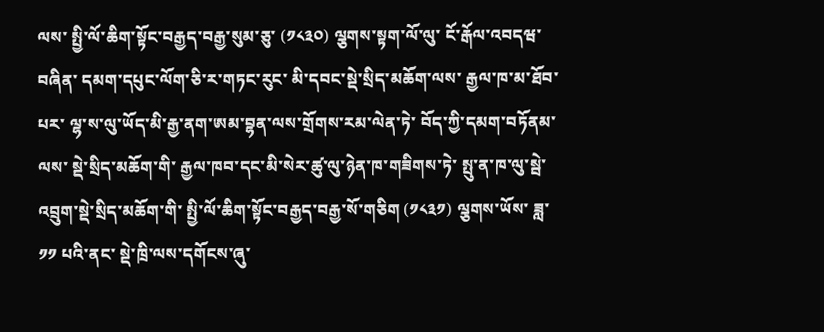ལས་ སྤྱི་ལོ་ཆིག་སྟོང་བརྒྱད་བརྒྱ་སུམ་ཅུ་ (༡༨༣༠) ལྕགས་སྟག་ལོ་ལུ་ ངོ་རྒོལ་འབདཝ་བཞིན་ དམག་དཔུང་ལོག་ཅི་ར་གཏང་རུང་ མི་དབང་སྡེ་སྲིད་མཆོག་ལས་ རྒྱལ་ཁ་མ་ཐོབ་པར་ ལྷ་ས་ལུ་ཡོད་མི་རྒྱ་ནག་ཨམ་བྷན་ལས་གྲོགས་རམ་ལེན་ཏེ་ བོད་ཀྱི་དམག་བཏོནམ་ལས་ སྡེ་སྲིད་མཆོག་གི་ རྒྱལ་ཁབ་དང་མི་སེར་ཚུ་ལུ་ཉེན་ཁ་གཟིགས་ཏེ་ སྤུ་ན་ཁ་ལུ་སྦེ་ འབྲུག་སྡེ་སྲིད་མཆོག་གི་ སྤྱི་ལོ་ཆིག་སྟོང་བརྒྱད་བརྒྱ་སོ་གཅིག (༡༨༣༡) ལྕགས་ཡོས་ ཟླ་ ༡༡ པའི་ནང་ སྡེ་ཁྲི་ལས་དགོངས་ཞུ་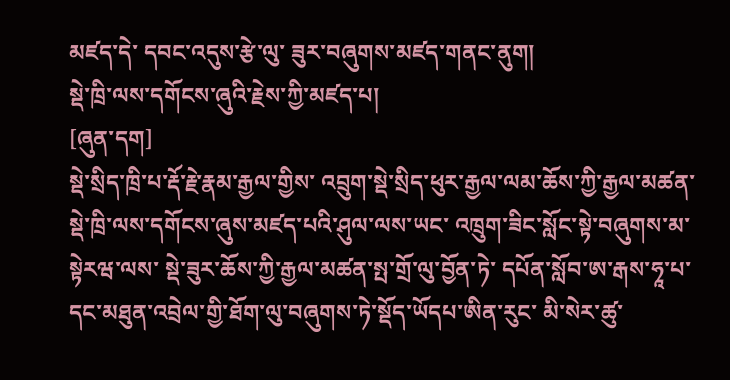མཛད་དེ་ དབང་འདུས་རྩེ་ལུ་ ཟུར་བཞུགས་མཛད་གནང་ནུག།
སྡེ་ཁྲི་ལས་དགོངས་ཞུའི་རྗེས་ཀྱི་མཛད་པ།
[ཞུན་དག]
སྡེ་སྲིད་ཁྲི་པ་རྡོ་རྗེ་རྣམ་རྒྱལ་གྱིས་ འབྲུག་སྡེ་སྲིད་ཕུར་རྒྱལ་ལམ་ཆོས་ཀྱི་རྒྱལ་མཚན་སྡེ་ཁྲི་ལས་དགོངས་ཞུས་མཛད་པའི་ཤུལ་ལས་ཡང་ འཁྲུག་ཟིང་སློང་སྟེ་བཞུགས་མ་སྟེརཝ་ལས་ སྡེ་ཟུར་ཆོས་ཀྱི་རྒྱལ་མཚན་སྤ་གྲོ་ལུ་བྱོན་ཏེ་ དཔོན་སློབ་ཨ་རྒས་ཧཱ་པ་དང་མཐུན་འབྲེལ་གྱི་ཐོག་ལུ་བཞུགས་ཏེ་སྡོད་ཡོདཔ་ཨིན་རུང་ མི་སེར་ཚུ་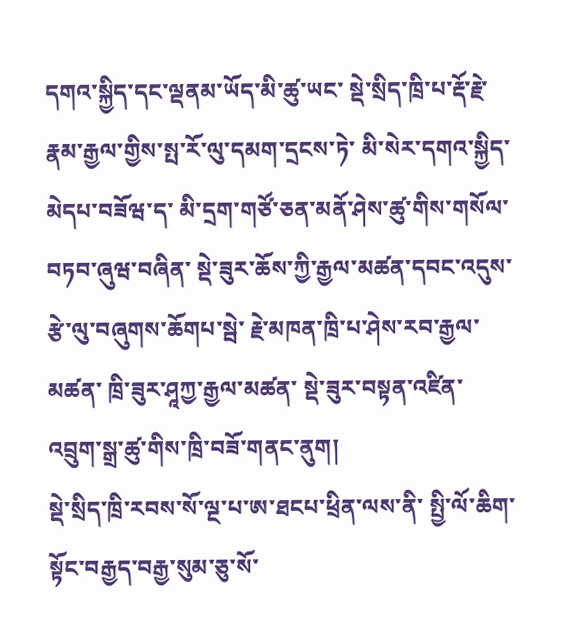དགའ་སྐྱིད་དང་ལྡནམ་ཡོད་མི་ཚུ་ཡང་ སྡེ་སྲིད་ཁྲི་པ་རྡོ་རྗེ་རྣམ་རྒྱལ་གྱིས་སྤ་རོ་ལུ་དམག་དྲངས་ཏེ་ མི་སེར་དགའ་སྐྱིད་མེདཔ་བཟོཝ་ད་ མི་དྲག་གཙོ་ཅན་མནོ་ཤེས་ཚུ་གིས་གསོལ་བཏབ་ཞུཝ་བཞིན་ སྡེ་ཟུར་ཆོས་ཀྱི་རྒྱལ་མཚན་དབང་འདུས་རྩེ་ལུ་བཞུགས་ཆོགཔ་སྦེ་ རྗེ་མཁན་ཁྲི་པ་ཤེས་རབ་རྒྱལ་མཚན་ ཁྲི་ཟུར་ཤཱཀྱ་རྒྱལ་མཚན་ སྡེ་ཟུར་བསྟན་འཛིན་འབྲུག་སྒྲ་ཚུ་གིས་ཁྲི་བཟོ་གནང་ནུག།
སྡེ་སྲིད་ཁྲི་རབས་སོ་ལྔ་པ་ཨ་ཐངཔ་ཕྲིན་ལས་ནི་ སྤྱི་ལོ་ཆིག་སྟོང་བརྒྱད་བརྒྱ་སུམ་ཅུ་སོ་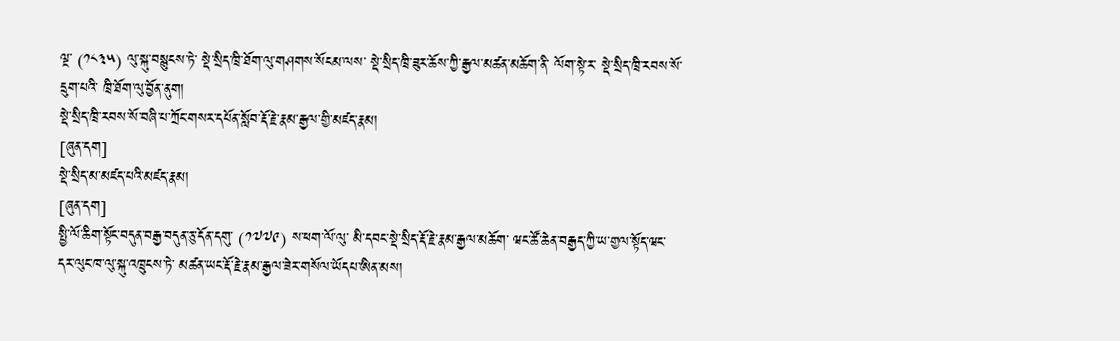ལྔ་ (༡༨༣༥) ལུ་སྐུ་བསྙུངས་ཏེ་ སྡེ་སྲིད་ཁྲི་ཐོག་ལུ་གཤགས་སོངམ་ལས་ སྡེ་སྲིད་ཁྲི་ཟུར་ཆོས་ཀྱི་རྒྱལ་མཚན་མཆོག་ནི་ ལོག་སྟེ་ར་ སྡེ་སྲིད་ཁྲི་རབས་སོ་དྲུག་པའི་ ཁྲི་ཐོག་ལུ་བྱོན་ནུག།
སྡེ་སྲིད་ཁྲི་རབས་སོ་བཞི་པ་ཀྲོང་གསར་དཔོན་སློབ་རྡོ་རྗེ་རྣམ་རྒྱལ་གྱི་མཛད་རྣམ།
[ཞུན་དག]
སྡེ་སྲིད་མ་མཛད་པའི་མཛད་རྣམ།
[ཞུན་དག]
སྤྱི་ལོ་ཆིག་སྟོང་བདུན་བརྒྱ་བདུན་ཅུ་དོན་དགུ་ (༡༧༧༩) ས་ཕག་ལོ་ལུ་ མི་དབང་སྡེ་སྲིད་རྡོ་རྗེ་རྣམ་རྒྱལ་མཆོག་ ཝང་ཚོ་ཆེན་བརྒྱད་ཀྱི་ཡ་གྱལ་སྟོད་ཝང་དར་ལུང་ཁ་ལུ་སྐུ་འཁྲུངས་ཏེ་ མཚན་ཡང་རྡོ་རྗེ་རྣམ་རྒྱལ་ཟེར་གསོལ་ཡོདཔ་ཨིན་མས།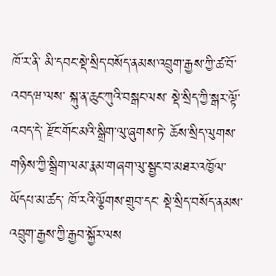ཁོ་ར་ནི་ མི་དབང་སྡེ་སྲིད་བསོད་ནམས་འབྲུག་རྒྱས་ཀྱི་ཚ་བོ་འབདཝ་ལས་ སྐུ་ན་ཆུང་ཀུའི་བསྒང་ལས་ སྡེ་སྲིད་ཀྱི་སྒར་ལྟོ་འབད་དེ་ རྫོང་གོང་མའི་སྒྲིག་ལུ་ཞུགས་ཏེ་ ཆོས་སྲིད་ལུགས་གཉིས་ཀྱི་སྒྲིག་ལམ་རྣམ་གཞག་ལུ་སྦྱང་བ་མཐར་འཁྱོལ་ཡོདཔ་མ་ཚད་ ཁོ་རའི་ལྕོགས་གྲུབ་དང་ སྡེ་སྲིད་བསོད་ནམས་འབྲུག་རྒྱས་ཀྱི་རྒྱབ་སྐྱོར་ལས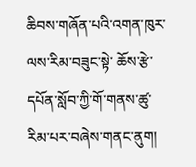ཆིབས་གཞོན་པའི་འགན་ཁུར་ལས་རིམ་བཟུང་སྟེ་ ཆོས་རྩེ་དཔོན་སློབ་ཀྱི་གོ་གནས་ཚུ་ རིམ་པར་བཞེས་གནང་ནུག།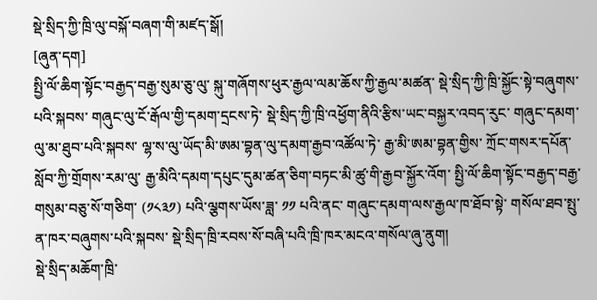སྡེ་སྲིད་ཀྱི་ཁྲི་ལུ་བསྐོ་བཞག་གི་མཛད་སྒོ།
[ཞུན་དག]
སྤྱི་ལོ་ཆིག་སྟོང་བརྒྱད་བརྒྱ་སུམ་ཅུ་ལུ་ སྐུ་གཞོགས་ཕུར་རྒྱལ་ལམ་ཆོས་ཀྱི་རྒྱལ་མཚན་ སྡེ་སྲིད་ཀྱི་ཁྲི་སྐྱོང་སྟེ་བཞུགས་པའི་སྐབས་ གཞུང་ལུ་ངོ་རྒོལ་གྱི་དམག་དྲངས་ཏེ་ སྡེ་སྲིད་ཀྱི་ཁྲི་འཕྱོག་ནིའི་རྩིས་ཡང་བསྐྱར་འབད་རུང་ གཞུང་དམག་ལུ་མ་ཐུབ་པའི་སྐབས་ ལྷ་ས་ལུ་ཡོད་མི་ཨམ་བྷན་ལུ་དམག་རྒྱབ་འཚོལ་ཏེ་ རྒྱ་མི་ཨམ་བྷན་གྱིས་ ཀྲོང་གསར་དཔོན་སློབ་ཀྱི་གྲོགས་རམ་ལུ་ རྒྱ་མིའི་དམག་དཔུང་དུམ་ཚན་ཅིག་བཏང་མི་ཚུ་གི་རྒྱབ་སྐྱོར་འོག་ སྤྱི་ལོ་ཆིག་སྟོང་བརྒྱད་བརྒྱ་གསུམ་བཅུ་སོ་གཅིག་ (༡༨༣༡) པའི་ལྕགས་ཡོས་ཟླ་ ༡༡ པའི་ནང་ གཞུང་དམག་ལས་རྒྱལ་ཁ་ཐོབ་སྟེ་ གསོལ་ཐབ་སྤུ་ན་ཁར་བཞུགས་པའི་སྐབས་ སྡེ་སྲིད་ཁྲི་རབས་སོ་བཞི་པའི་ཁྲི་ཁར་མངའ་གསོལ་ཞུ་ནུག།
སྡེ་སྲིད་མཆོག་ཁྲི་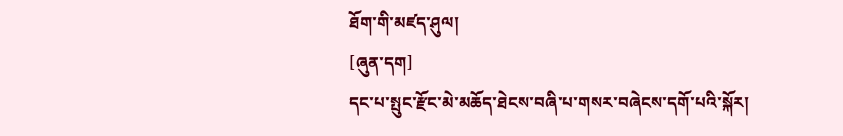ཐོག་གི་མཛད་ཤུལ།
[ཞུན་དག]
དང་པ་སྤུང་རྫོང་མེ་མཆོད་ཐེངས་བཞི་པ་གསར་བཞེངས་དགོ་པའི་སྐོར།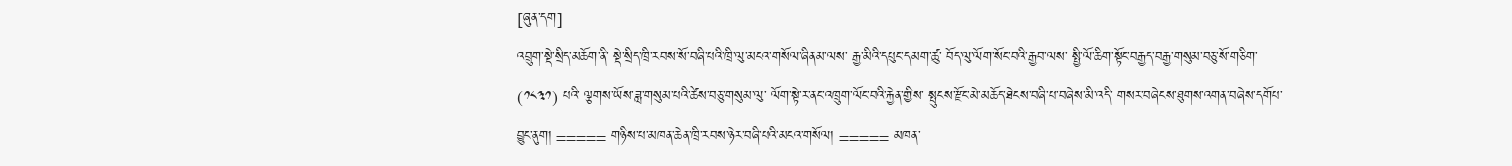[ཞུན་དག]
འབྲུག་སྡེ་སྲིད་མཆོག་ནི་ སྡེ་སྲིད་ཁྲི་རབས་སོ་བཞི་པའི་ཁྲི་ལུ་མངའ་གསོལ་ཞིནམ་ལས་ རྒྱ་མིའི་དཔུང་དམག་ཚུ་ བོད་ལུ་ལོག་སོང་བའི་རྒྱབ་ལས་ སྤྱི་ལོ་ཆིག་སྟོང་བརྒྱད་བརྒྱ་གསུམ་བཅུ་སོ་གཅིག་ (༡༨༣༡) པའི་ ལྕགས་ཡོས་ཟླ་གསུམ་པའི་ཚེས་བཅུ་གསུམ་ལུ་ ལོག་སྟེ་ར་ནང་འཁྲུག་ལོང་བའི་རྐྱེན་གྱིས་ སྤུངས་རྫོང་མེ་མཆོད་ཐེངས་བཞི་པ་བཞེས་མི་འདི་ གསར་བཞེངས་ཐུགས་འགན་བཞེས་དགོཔ་བྱུང་ནུག། ===== གཉིས་པ་མཁན་ཆེན་ཁྲི་རབས་ཉེར་བཞི་པའི་མངའ་གསོལ། ===== མཁན་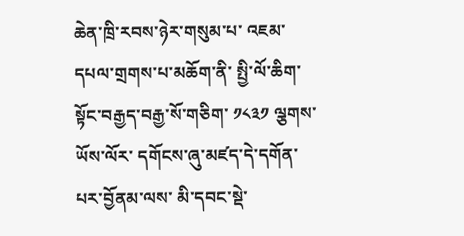ཆེན་ཁྲི་རབས་ཉེར་གསུམ་པ་ འཇམ་དཔལ་གྲགས་པ་མཆོག་ནི་ སྤྱི་ལོ་ཆིག་སྟོང་བརྒྱད་བརྒྱ་སོ་གཅིག་ ༡༨༣༡ ལྕགས་ཡོས་ལོར་ དགོངས་ཞུ་མཛད་དེ་དགོན་པར་བྱོནམ་ལས་ མི་དབང་སྡེ་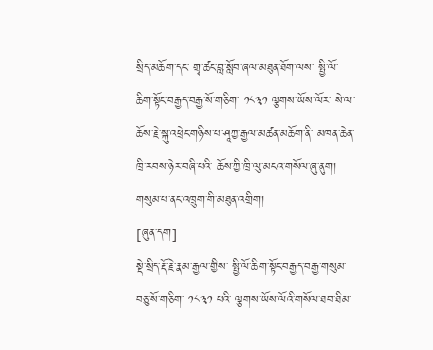སྲིད་མཆོག་དང་ གྲྭ་ཚང་བླ་སློབ་ཞལ་མཐུན་ཐོག་ལས་ སྤྱི་ལོ་ཆིག་སྟོང་བརྒྱད་བརྒྱ་སོ་གཅིག་ ༡༨༣༡ ལྕགས་ཡོས་ལོར་ སེ་ལ་ཆོས་རྗེ་སྐུ་འཕྲེང་གཉིས་པ་ཤཱཀྱ་རྒྱལ་མཚན་མཆོག་ནི་ མཁན་ཆེན་ཁྲི་རབས་ཉེར་བཞི་པའི་ ཆོས་ཀྱི་ཁྲི་ལུ་མངའ་གསོལ་ཞུ་ནུག།
གསུམ་པ་ནང་འཁྲུག་གི་མཐུན་འགྲིག།
[ཞུན་དག]
སྡེ་སྲིད་རྡོ་རྗེ་རྣམ་རྒྱལ་གྱིས་ སྤྱི་ལོ་ཆིག་སྟོང་བརྒྱད་བརྒྱ་གསུམ་བཅུ་སོ་གཅིག་ ༡༨༣༡ པའི་ ལྕགས་ཡོས་ལོའི་གསོལ་ཐབ་ཐིམ་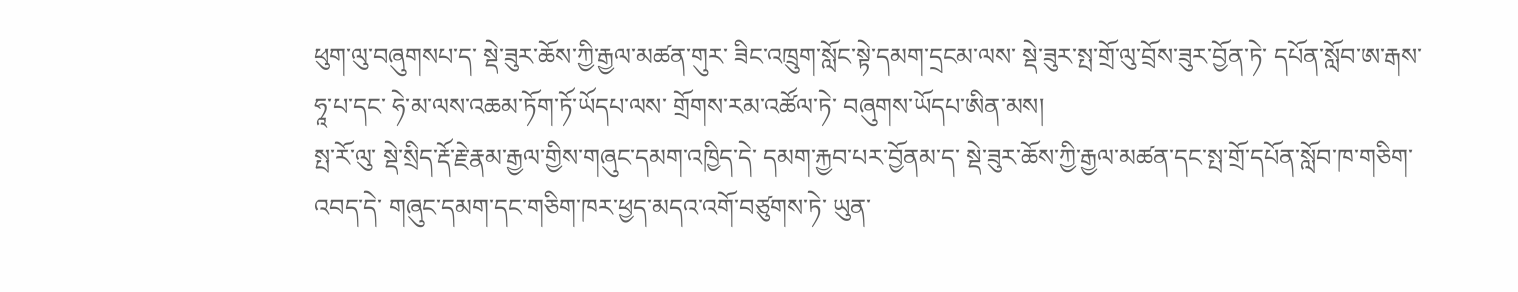ཕུག་ལུ་བཞུགསཔ་ད་ སྡེ་ཟུར་ཆོས་ཀྱི་རྒྱལ་མཚན་གུར་ ཟིང་འཁྲུག་སློང་སྟེ་དམག་དྲངམ་ལས་ སྡེ་ཟུར་སྤ་གྲོ་ལུ་བྲོས་ཟུར་བྱོན་ཏེ་ དཔོན་སློབ་ཨ་རྒས་ཧཱ་པ་དང་ ཧེ་མ་ལས་འཆམ་ཏོག་ཏོ་ཡོདཔ་ལས་ གྲོགས་རམ་འཚོལ་ཏེ་ བཞུགས་ཡོདཔ་ཨིན་མས།
སྤ་རོ་ལུ་ སྡེ་སྲིད་རྡོ་རྗེ་རྣམ་རྒྱལ་གྱིས་གཞུང་དམག་འཁྱིད་དེ་ དམག་རྐྱབ་པར་བྱོནམ་ད་ སྡེ་ཟུར་ཆོས་ཀྱི་རྒྱལ་མཚན་དང་སྤ་གྲོ་དཔོན་སློབ་ཁ་གཅིག་འབད་དེ་ གཞུང་དམག་དང་གཅིག་ཁར་ཕྱད་མདའ་འགོ་བཙུགས་ཏེ་ ཡུན་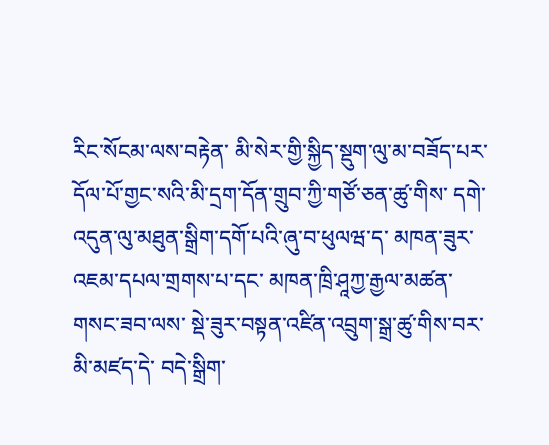རིང་སོངམ་ལས་བརྟེན་ མི་སེར་གྱི་སྐྱིད་སྡུག་ལུ་མ་བཟོད་པར་ དོལ་པོ་གྱང་སའི་མི་དྲག་དོན་གྲུབ་ཀྱི་གཙོ་ཅན་ཚུ་གིས་ དགེ་འདུན་ལུ་མཐུན་སྒྲིག་དགོ་པའི་ཞུ་བ་ཕུལཝ་ད་ མཁན་ཟུར་འཇམ་དཔལ་གྲགས་པ་དང་ མཁན་ཁྲི་ཤཱཀྱ་རྒྱལ་མཚན་གསང་ཟབ་ལས་ སྡེ་ཟུར་བསྟན་འཛིན་འབྲུག་སྒྲ་ཚུ་གིས་བར་མི་མཛད་དེ་ བདེ་སྒྲིག་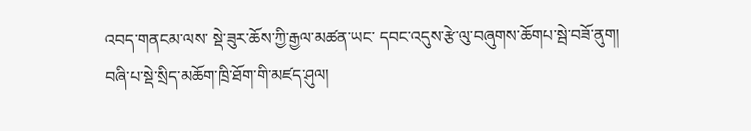འབད་གནངམ་ལས་ སྡེ་ཟུར་ཆོས་ཀྱི་རྒྱལ་མཚན་ཡང་ དབང་འདུས་རྩེ་ལུ་བཞུགས་ཆོགཔ་སྦེ་བཟོ་ནུག།
བཞི་པ་སྡེ་སྲིད་མཆོག་ཁྲི་ཐོག་གི་མཛད་ཤུལ།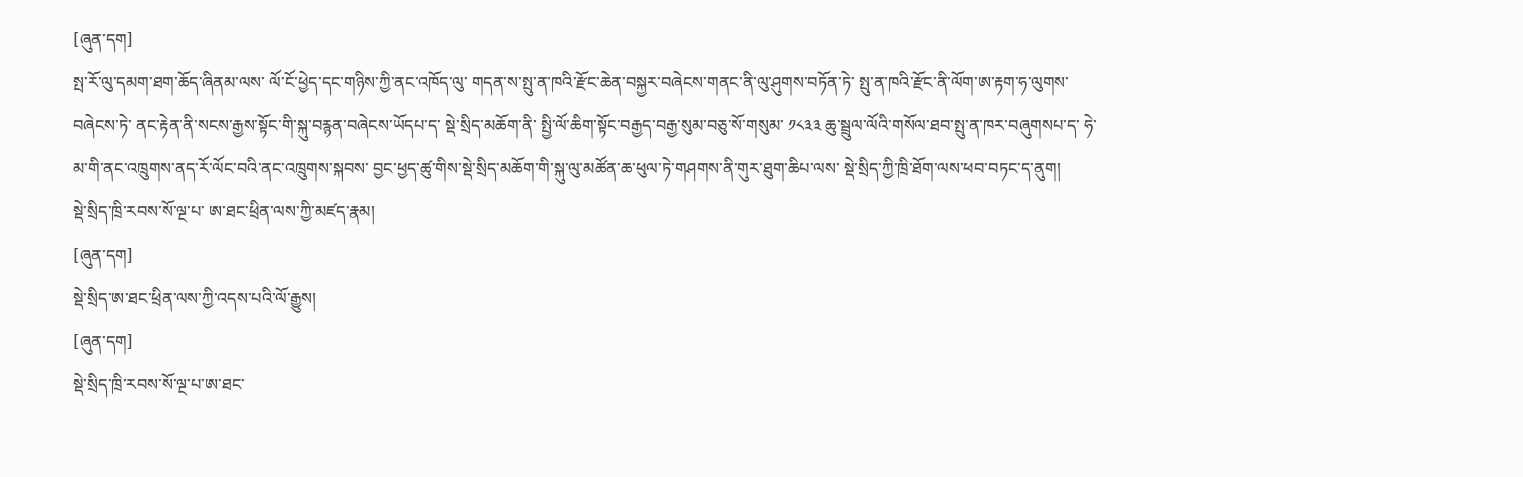[ཞུན་དག]
སྤ་རོ་ལུ་དམག་ཐག་ཆོད་ཞིནམ་ལས་ ལོ་ངོ་ཕྱེད་དང་གཉིས་ཀྱི་ནང་འཁོད་ལུ་ གདན་ས་སྤུ་ན་ཁའི་རྫོང་ཆེན་བསྐྱར་བཞེངས་གནང་ནི་ལུ་ཤུགས་བཏོན་ཏེ་ སྤུ་ན་ཁའི་རྫོང་ནི་ལོག་ཨ་རྟག་ཧ་ལུགས་བཞེངས་ཏེ་ ནང་རྟེན་ནི་སངས་རྒྱས་སྟོང་གི་སྐུ་བརྙན་བཞེངས་ཡོདཔ་ད་ སྡེ་སྲིད་མཆོག་ནི་ སྤྱི་ལོ་ཆིག་སྟོང་བརྒྱད་བརྒྱ་སུམ་བཅུ་སོ་གསུམ་ ༡༨༣༣ ཆུ་སྦྲུལ་ལོའི་གསོལ་ཐབ་སྤུ་ན་ཁར་བཞུགསཔ་ད་ ཧེ་མ་གི་ནང་འཁྲུགས་ནད་རོ་ལོང་བའི་ནང་འཁྲུགས་སྐབས་ བྱང་ཕྱད་ཚུ་གིས་སྡེ་སྲིད་མཆོག་གི་སྐུ་ལུ་མཚོན་ཆ་ཕུལ་ཏེ་གཤགས་ནི་གུར་ཐུག་ཆིཔ་ལས་ སྡེ་སྲིད་ཀྱི་ཁྲི་ཐོག་ལས་ཕབ་བཏང་ད་ནུག།
སྡེ་སྲིད་ཁྲི་རབས་སོ་ལྔ་པ་ ཨ་ཐང་ཕྲིན་ལས་ཀྱི་མཛད་རྣམ།
[ཞུན་དག]
སྡེ་སྲིད་ཨ་ཐང་ཕྲིན་ལས་ཀྱི་འདས་པའི་ལོ་རྒྱུས།
[ཞུན་དག]
སྡེ་སྲིད་ཁྲི་རབས་སོ་ལྔ་པ་ཨ་ཐང་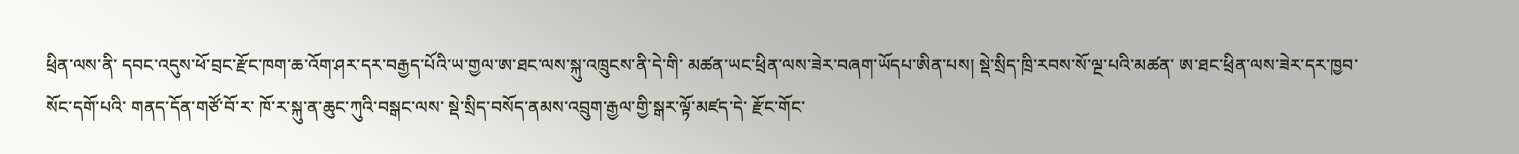ཕྲིན་ལས་ནི་ དབང་འདུས་ཕོ་བྲང་རྫོང་ཁག་ཆ་འོག་ཤར་དར་བརྒྱད་པོའི་ཡ་གྱལ་ཨ་ཐང་ལས་སྐུ་འཁྲུངས་ནི་དེ་གི་ མཚན་ཡང་ཕྲིན་ལས་ཟེར་བཞག་ཡོདཔ་ཨིན་པས། སྡེ་སྲིད་ཁྲི་རབས་སོ་ལྔ་པའི་མཚན་ ཨ་ཐང་ཕྲིན་ལས་ཟེར་དར་ཁྱབ་སོང་དགོ་པའི་ གནད་དོན་གཙོ་བོ་ར་ ཁོ་ར་སྐུ་ན་ཆུང་ཀུའི་བསྒང་ལས་ སྡེ་སྲིད་བསོད་ནམས་འབྲུག་རྒྱལ་གྱི་སྒར་ལྟོ་མཛད་དེ་ རྫོང་གོང་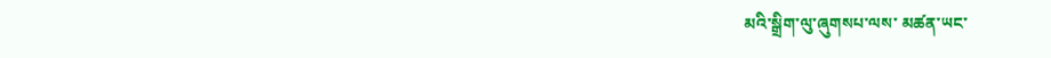མའི་སྒྲིག་ལུ་ཞུགསཔ་ལས་ མཚན་ཡང་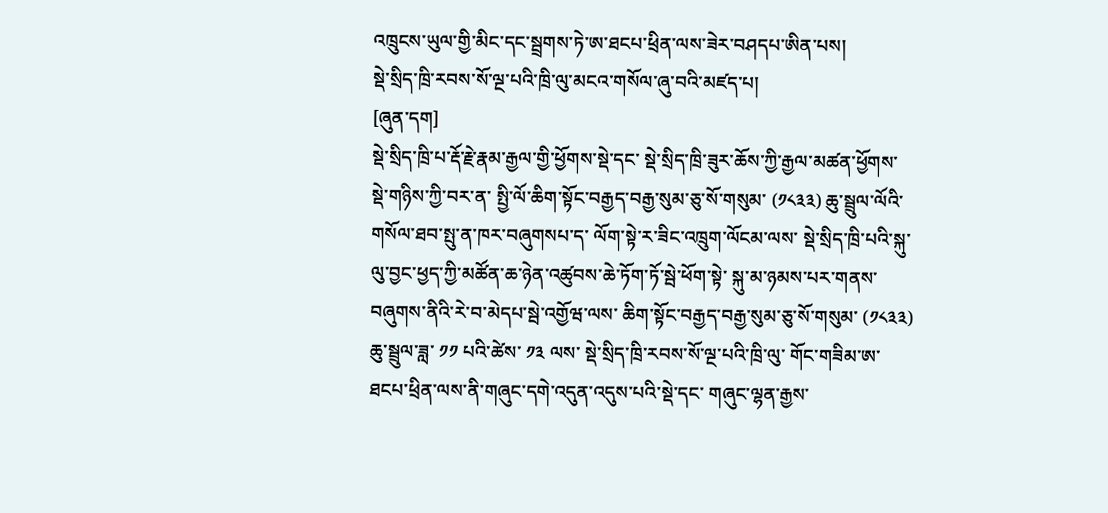འཁྲུངས་ཡུལ་གྱི་མིང་དང་སྦྲགས་ཏེ་ཨ་ཐངཔ་ཕྲིན་ལས་ཟེར་བཤདཔ་ཨིན་པས།
སྡེ་སྲིད་ཁྲི་རབས་སོ་ལྔ་པའི་ཁྲི་ལུ་མངའ་གསོལ་ཞུ་བའི་མཛད་པ།
[ཞུན་དག]
སྡེ་སྲིད་ཁྲི་པ་རྡོ་རྗེ་རྣམ་རྒྱལ་གྱི་ཕྱོགས་སྡེ་དང་ སྡེ་སྲིད་ཁྲི་ཟུར་ཆོས་ཀྱི་རྒྱལ་མཚན་ཕྱོགས་སྡེ་གཉིས་ཀྱི་བར་ན་ སྤྱི་ལོ་ཆིག་སྟོང་བརྒྱད་བརྒྱ་སུམ་ཅུ་སོ་གསུམ་ (༡༨༣༣) ཆུ་སྦྲུལ་ལོའི་གསོལ་ཐབ་སྤུ་ན་ཁར་བཞུགསཔ་ད་ ལོག་སྟེ་ར་ཟིང་འཁྲུག་ལོངམ་ལས་ སྡེ་སྲིད་ཁྲི་པའི་སྐུ་ལུ་བྱང་ཕྱད་ཀྱི་མཚོན་ཆ་ཉེན་འཚུབས་ཆེ་ཏོག་ཏོ་སྦེ་ཕོག་སྟེ་ སྐུ་མ་ཉམས་པར་གནས་བཞུགས་ནིའི་རེ་བ་མེདཔ་སྦེ་འགྱོཝ་ལས་ ཆིག་སྟོང་བརྒྱད་བརྒྱ་སུམ་ཅུ་སོ་གསུམ་ (༡༨༣༣) ཆུ་སྦྲུལ་ཟླ་ ༡༡ པའི་ཚེས་ ༡༣ ལས་ སྡེ་སྲིད་ཁྲི་རབས་སོ་ལྔ་པའི་ཁྲི་ལུ་ གོང་གཟིམ་ཨ་ཐངཔ་ཕྲིན་ལས་ནི་གཞུང་དགེ་འདུན་འདུས་པའི་སྡེ་དང་ གཞུང་ལྷན་རྒྱས་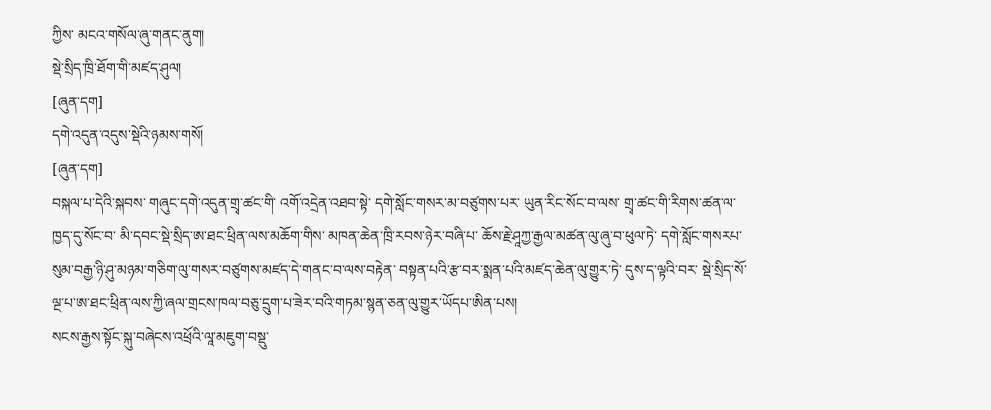ཀྱིས་ མངའ་གསོལ་ཞུ་གནང་ནུག།
སྡེ་སྲིད་ཁྲི་ཐོག་གི་མཛད་ཤུལ།
[ཞུན་དག]
དགེ་འདུན་འདུས་སྡེའི་ཉམས་གསོ།
[ཞུན་དག]
བསྐལ་པ་དེའི་སྐབས་ གཞུང་དགེ་འདུན་གྲྭ་ཚང་གི་ འགོ་འདྲེན་འཐབ་སྟེ་ དགེ་སློང་གསར་མ་བཙུགས་པར་ ཡུན་རིང་སོང་བ་ལས་ གྲྭ་ཚང་གི་རིགས་ཚན་ལ་ཁྱད་དུ་སོང་བ་ མི་དབང་སྡེ་སྲིད་ཨ་ཐང་ཕྲིན་ལས་མཆོག་གིས་ མཁན་ཆེན་ཁྲི་རབས་ཉེར་བཞི་པ་ ཆོས་རྗེ་ཤཱཀྱ་རྒྱལ་མཚན་ལུ་ཞུ་བ་ཕུལ་ཏེ་ དགེ་སློང་གསརཔ་སུམ་བརྒྱ་ཉི་ཤུ་མཉམ་གཅིག་ལུ་གསར་བཙུགས་མཛད་དེ་གནང་བ་ལས་བརྟེན་ བསྟན་པའི་རྩ་བར་སྨན་པའི་མཛད་ཆེན་ལུ་གྱུར་ཏེ་ དུས་ད་ལྟའི་བར་ སྡེ་སྲིད་སོ་ལྔ་པ་ཨ་ཐང་ཕྲིན་ལས་ཀྱི་ཞལ་གྲངས་ཁལ་བཅུ་དྲུག་པ་ཟེར་བའི་གཏམ་སྙན་ཅན་ལུ་གྱུར་ཡོདཔ་ཨིན་པས།
སངས་རྒྱས་སྟོང་སྐུ་བཞེངས་འཕྲོའི་ལཱ་མཇུག་བསྡུ་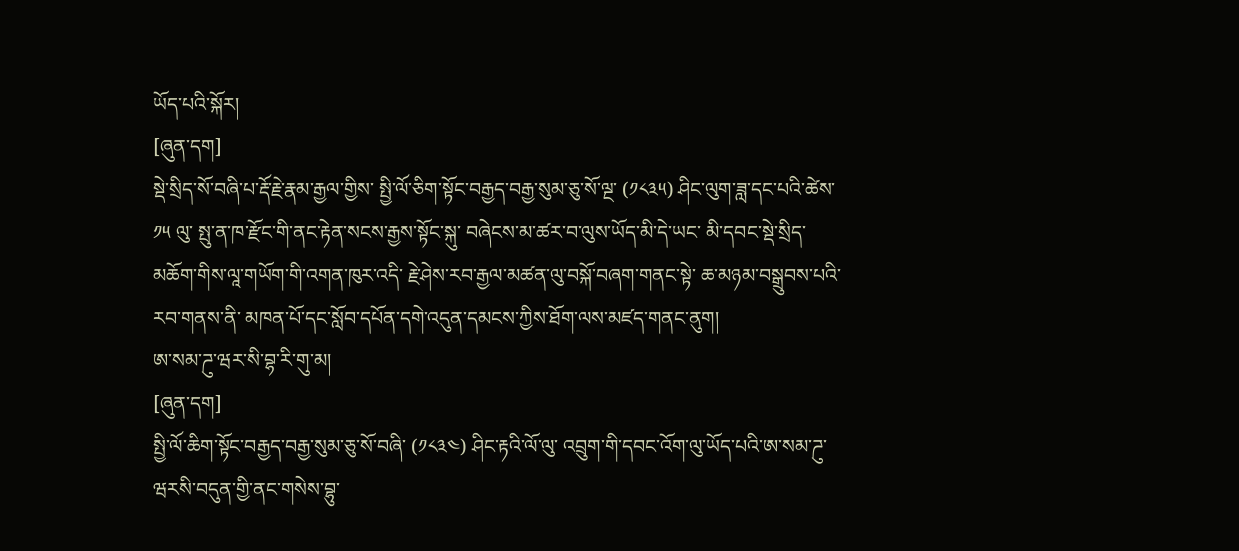ཡོད་པའི་སྐོར།
[ཞུན་དག]
སྡེ་སྲིད་སོ་བཞི་པ་རྡོ་རྗེ་རྣམ་རྒྱལ་གྱིས་ སྤྱི་ལོ་ཅིག་སྟོང་བརྒྱད་བརྒྱ་སུམ་ཅུ་སོ་ལྔ་ (༡༨༣༥) ཤིང་ལུག་ཟླ་དང་པའི་ཚེས་ ༡༥ ལུ་ སྤུ་ན་ཁ་རྫོང་གི་ནང་རྟེན་སངས་རྒྱས་སྟོང་སྐུ་ བཞེངས་མ་ཚར་བ་ལུས་ཡོད་མི་དེ་ཡང་ མི་དབང་སྡེ་སྲིད་མཆོག་གིས་ལཱ་གཡོག་གི་འགན་ཁུར་འདི་ རྗེ་ཤེས་རབ་རྒྱལ་མཚན་ལུ་བསྐོ་བཞག་གནང་སྟེ་ ཆ་མཉམ་བསྒྲུབས་པའི་རབ་གནས་ནི་ མཁན་པོ་དང་སློབ་དཔོན་དགེ་འདུན་དམངས་ཀྱིས་ཐོག་ལས་མཛད་གནང་ནུག།
ཨ་སམ་ཌུ་ཝར་སི་བྷ་རི་གུ་མ།
[ཞུན་དག]
སྤྱི་ལོ་ཆིག་སྟོང་བརྒྱད་བརྒྱ་སུམ་ཅུ་སོ་བཞི་ (༡༨༣༤) ཤིང་རྟའི་ལོ་ལུ་ འབྲུག་གི་དབང་འོག་ལུ་ཡོད་པའི་ཨ་སམ་ཌུ་ཝརསི་བདུན་གྱི་ནང་གསེས་བྷུ་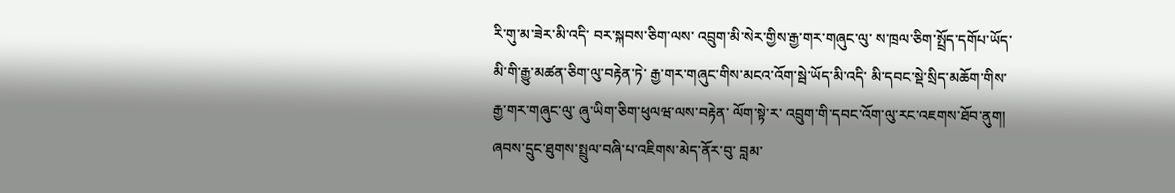རི་གུ་མ་ཟེར་མི་འདི་ བར་སྐབས་ཅིག་ལས་ འབྲུག་མི་སེར་གྱིས་རྒྱ་གར་གཞུང་ལུ་ ས་ཁྲལ་ཅིག་སྤྲོད་དགོཔ་ཡོད་མི་གི་རྒྱུ་མཚན་ཅིག་ལུ་བརྟེན་ཏེ་ རྒྱ་གར་གཞུང་གིས་མངའ་འོག་སྦེ་ཡོད་མི་འདི་ མི་དབང་སྡེ་སྲིད་མཆོག་གིས་ རྒྱ་གར་གཞུང་ལུ་ ཞུ་ཡིག་ཅིག་ཕུལཝ་ལས་བརྟེན་ ལོག་སྟེ་ར་ འབྲུག་གི་དབང་འོག་ལུ་རང་འཇགས་ཐོབ་ནུག།
ཞབས་དྲུང་ཐུགས་སྤྲུལ་བཞི་པ་འཇིགས་མེད་ནོར་བུ་ བླམ་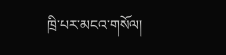ཁྲི་པར་མངའ་གསོལ།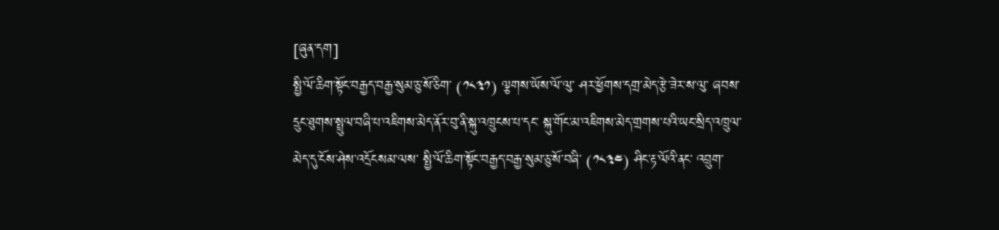[ཞུན་དག]
སྤྱི་ལོ་ཆིག་སྟོང་བརྒྱད་བརྒྱ་སུམ་ཅུ་སོ་ཅིག་ (༡༨༣༡) ལྕགས་ཡོས་ལོ་ལུ་ ཤར་ཕྱོགས་དགྲ་མེད་རྩེ་ཟེར་ས་ལུ་ ཞབས་དྲུང་ཐུགས་སྤྲུལ་བཞི་པ་འཇིགས་མེད་ནོར་བུ་ནི་སྐུ་འཁྲུངས་པ་དང་ སྐུ་གོང་མ་འཇིགས་མེད་གྲགས་པའི་ཡང་སྲིད་འཁྲུལ་མེད་དུ་ངོས་ཤེས་འདྲོངསམ་ལས་ སྤྱི་ལོ་ཆིག་སྟོང་བརྒྱད་བརྒྱ་སུམ་ཅུ་སོ་བཞི་ (༡༨༣༤) ཤིང་རྟ་ལོའི་ནང་ འབྲུག་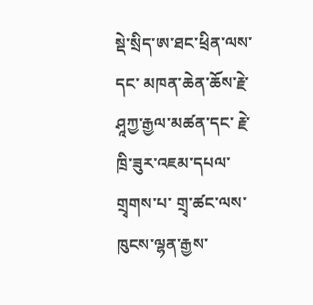སྡེ་སྲིད་ཨ་ཐང་ཕྲིན་ལས་དང་ མཁན་ཆེན་ཆོས་རྗེ་ཤཱཀྱ་རྒྱལ་མཚན་དང་ རྗེ་ཁྲི་ཟུར་འཇམ་དཔལ་གྲྭགས་པ་ གྲྭ་ཚང་ལས་ཁུངས་ལྷན་རྒྱས་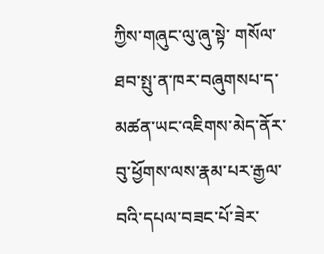ཀྱིས་གཞུང་ལུ་ཞུ་སྟེ་ གསོལ་ཐབ་སྤུ་ན་ཁར་བཞུགསཔ་ད་ མཚན་ཡང་འཇིགས་མེད་ནོར་བུ་ཕྱོགས་ལས་རྣམ་པར་རྒྱལ་བའི་དཔལ་བཟང་པོ་ཟེར་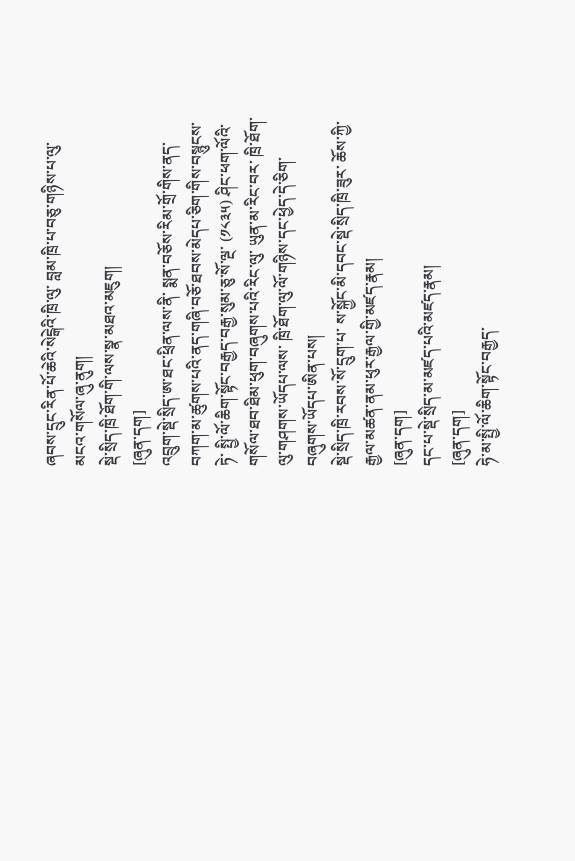ཞབས་དྲུང་རིན་པོ་ཆེའི་སེངྒེའི་ཁྲི་ལུ་ བླམ་ཁྲི་པ་བཅུ་གཉིས་པ་ལུ་ མངའ་གསོལ་ཞུ་ནུག།
སྡེ་སྲིད་ཁྲི་ཐོག་གི་ལས་སྣ་མཐའ་མཇུག།
[ཞུན་དག]
འབྲུག་སྡེ་སྲིད་ཨ་ཐང་ཕྲིན་ལས་ནི་ སྨན་བཅོས་རིམ་གྲོ་གིས་ནད་བཀག་མ་ཚུགས་པའི་ནད་གཞི་བཅོ་ཐབས་མེདཔ་ཅིག་གིས་བསྙུངས་ཏེ་ སྤྱི་ལོ་ཆིག་སྟོང་བརྒྱད་བརྒྱ་སུམ་ཅུ་སོ་ལྔ་ (༡༨༣༥) ཤིང་ཕག་ལོའི་གསོལ་ཐབ་ཐིམ་ཕུག་བཞུགས་པའི་རིང་ལུ་ ཡུན་མ་རིང་བར་ ཁྲི་ཐོག་ལུ་གཤགས་ཡོདཔ་ལས་ ཁྲི་ཐོག་ལུ་ལོ་གཉིས་དང་ཕྱེད་དེ་ཅིག་བཞུགས་ཡོདཔ་ཨིན་པས།
སྡེ་སྲིད་ཁྲི་རབས་སོ་དྲུག་པ་ ས་སྐྱོང་མི་དབང་སྡེ་སྲིད་ཁྲི་ཟུར་ ཆོས་ཀྱི་རྒྱལ་མཚན་ནམ་ཕུར་རྒྱལ་གྱི་མཛད་རྣམ།
[ཞུན་དག]
དང་པ་སྡེ་སྲིད་མ་མཛད་པའི་མཛད་རྣམ།
[ཞུན་དག]
ཧེ་མ་སྤྱི་ལོ་ཆིག་སྟོང་བརྒྱད་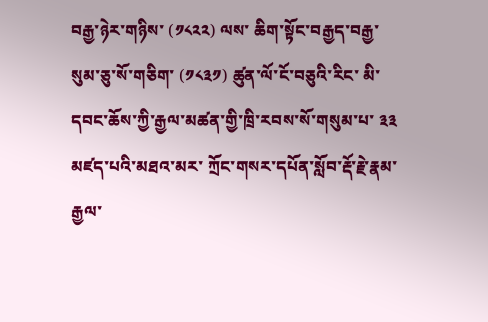བརྒྱ་ཉེར་གཉིས་ (༡༨༢༢) ལས་ ཆིག་སྟོང་བརྒྱད་བརྒྱ་སུམ་ཅུ་སོ་གཅིག་ (༡༨༣༡) ཚུན་ལོ་ངོ་བཅུའི་རིང་ མི་དབང་ཆོས་ཀྱི་རྒྱལ་མཚན་གྱི་ཁྲི་རབས་སོ་གསུམ་པ་ ༣༣ མཛད་པའི་མཐའ་མར་ ཀྲོང་གསར་དཔོན་སློབ་རྡོ་རྗེ་རྣམ་རྒྱལ་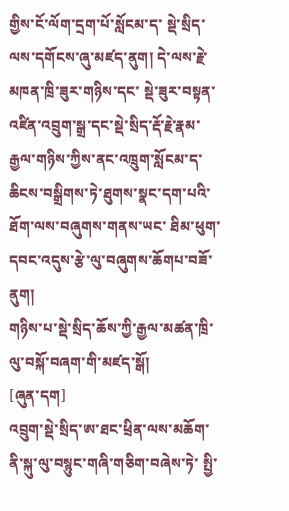གྱིས་ངོ་ལོག་དྲག་པོ་སློངམ་ད་ སྡེ་སྲིད་ལས་དགོངས་ཞུ་མཛད་ནུག། དེ་ལས་རྗེ་མཁན་ཁྲི་ཟུར་གཉིས་དང་ སྡེ་ཟུར་བསྟན་འཛིན་འབྲུག་སྒྲ་དང་སྡེ་སྲིད་རྡོ་རྗེ་རྣམ་རྒྱལ་གཉིས་ཀྱིས་ནང་འཁྲུག་སློངམ་ད་ ཆིངས་བསྒྲིགས་ཏེ་ཐུགས་སྣང་དག་པའི་ཐོག་ལས་བཞུགས་གནས་ཡང་ ཐིམ་ཕུག་དབང་འདུས་རྩེ་ལུ་བཞུགས་ཆོགཔ་བཟོ་ནུག།
གཉིས་པ་སྡེ་སྲིད་ཆོས་ཀྱི་རྒྱལ་མཚན་ཁྲི་ལུ་བསྐོ་བཞག་གི་མཛད་སྒོ།
[ཞུན་དག]
འབྲུག་སྡེ་སྲིད་ཨ་ཐང་ཕྲིན་ལས་མཆོག་ནི་སྐུ་ལུ་བསྙུང་གཞི་གཅིག་བཞེས་ཏེ་ སྤྱི་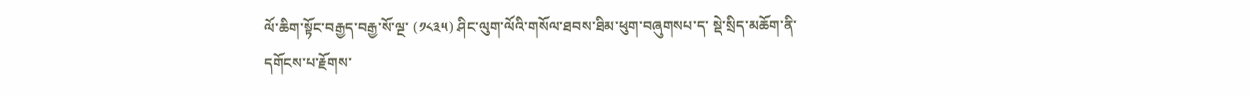ལོ་ཆིག་སྟོང་བརྒྱད་བརྒྱ་སོ་ལྔ་ (༡༨༣༥) ཤིང་ལུག་ལོའི་གསོལ་ཐབས་ཐིམ་ཕུག་བཞུགསཔ་ད་ སྡེ་སྲིད་མཆོག་ནི་དགོངས་པ་རྗོགས་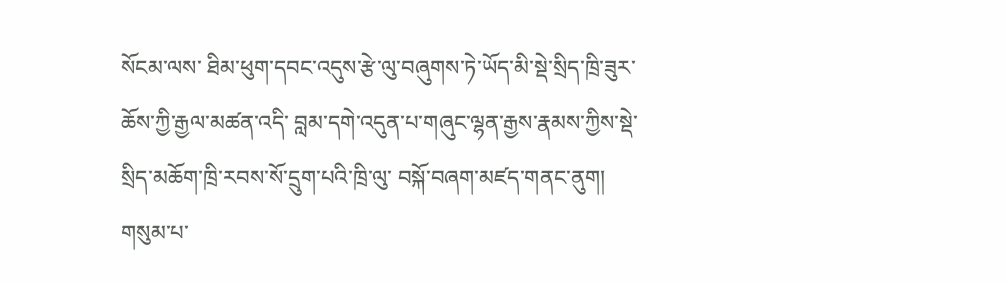སོངམ་ལས་ ཐིམ་ཕུག་དབང་འདུས་རྩེ་ལུ་བཞུགས་ཏེ་ཡོད་མི་སྡེ་སྲིད་ཁྲི་ཟུར་ཆོས་ཀྱི་རྒྱལ་མཚན་འདི་ བླམ་དགེ་འདུན་པ་གཞུང་ལྷན་རྒྱས་རྣམས་ཀྱིས་སྡེ་སྲིད་མཆོག་ཁྲི་རབས་སོ་དྲུག་པའི་ཁྲི་ལུ་ བསྐོ་བཞག་མཛད་གནང་ནུག།
གསུམ་པ་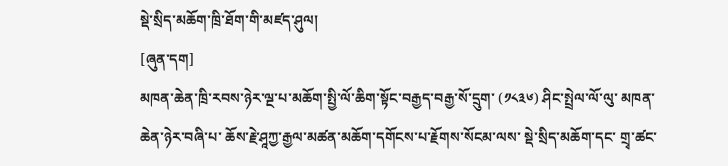སྡེ་སྲིད་མཆོག་ཁྲི་ཐོག་གི་མཛད་ཤུལ།
[ཞུན་དག]
མཁན་ཆེན་ཁྲི་རབས་ཉེར་ལྔ་པ་མཆོག་སྤྱི་ལོ་ཆིག་སྟོང་བརྒྱད་བརྒྱ་སོ་དྲུག་ (༡༨༣༦) ཤིང་སྤྲེལ་ལོ་ལུ་ མཁན་ཆེན་ཉེར་བཞི་པ་ ཆོས་རྗེ་ཤཱཀྱ་རྒྱལ་མཚན་མཆོག་དགོངས་པ་རྗོགས་སོངམ་ལས་ སྡེ་སྲིད་མཆོག་དང་ གྲྭ་ཚང་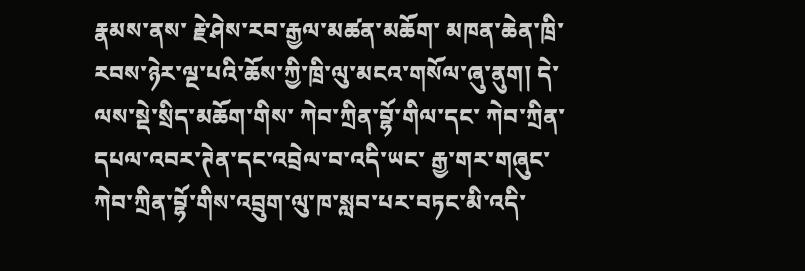རྣམས་ནས་ རྗེ་ཤེས་རབ་རྒྱལ་མཚན་མཆོག་ མཁན་ཆེན་ཁྲི་རབས་ཉེར་ལྔ་པའི་ཆོས་ཀྱི་ཁྲི་ལུ་མངའ་གསོལ་ཞུ་ནུག། དེ་ལས་སྡེ་སྲིད་མཆོག་གིས་ ཀེབ་ཀྲིན་བྷོ་གིལ་དང་ ཀེབ་ཀྲིན་དཔལ་འབར་ཊེན་དང་འབྲེལ་བ་འདི་ཡང་ རྒྱ་གར་གཞུང་ཀེབ་ཀྲིན་བྷོ་གིས་འབྲུག་ལུ་ཁ་སླབ་པར་བཏང་མི་འདི་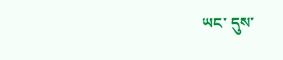ཡང་ དུས་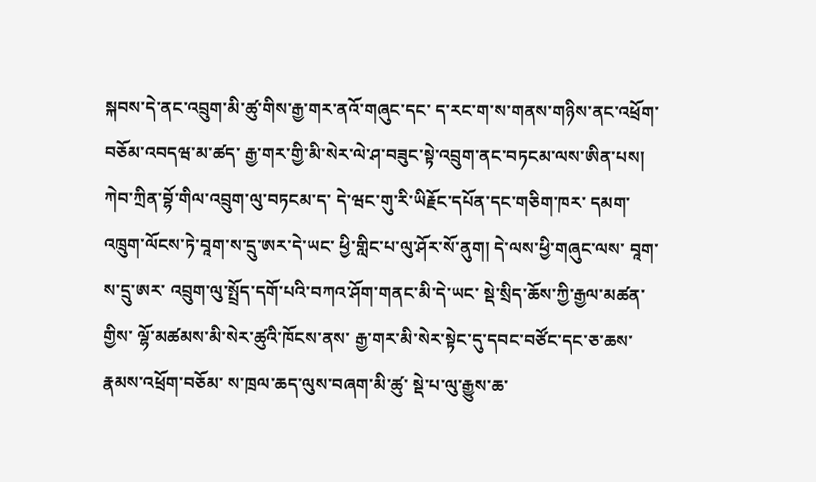སྐབས་དེ་ནང་འབྲུག་མི་ཚུ་གིས་རྒྱ་གར་ནའོ་གཞུང་དང་ ད་རང་ག་ས་གནས་གཉིས་ནང་འཕྲོག་བཅོམ་འབདཝ་མ་ཚད་ རྒྱ་གར་གྱི་མི་སེར་ལེ་ཤ་བཟུང་སྟེ་འབྲུག་ནང་བཏངམ་ལས་ཨིན་པས། ཀེབ་ཀྲིན་བྷོ་གིལ་འབྲུག་ལུ་བཏངམ་ད་ དེ་ཝང་གུ་རི་ཡིརྗོང་དཔོན་དང་གཅིག་ཁར་ དམག་འཁྲུག་ལོངས་ཏེ་བཱག་ས་དྲུ་ཨར་དེ་ཡང་ ཕྱི་གླིང་པ་ལུ་ཤོར་སོ་ནུག། དེ་ལས་ཕྱི་གཞུང་ལས་ བཱག་ས་དྲུ་ཨར་ འབྲུག་ལུ་སྤྲོད་དགོ་པའི་བཀའ་ཤོག་གནང་མི་དེ་ཡང་ སྡེ་སྲིད་ཆོས་ཀྱི་རྒྱལ་མཚན་གྱིས་ ལྷོ་མཚམས་མི་སེར་ཚུའི་ཁོངས་ནས་ རྒྱ་གར་མི་སེར་སྟེང་དུ་དབང་བཙོང་དང་ཅ་ཆས་རྣམས་འཕྲོག་བཅོམ་ ས་ཁྲལ་ཆད་ལུས་བཞག་མི་ཚུ་ སྡེ་པ་ལུ་རྒྱུས་ཆ་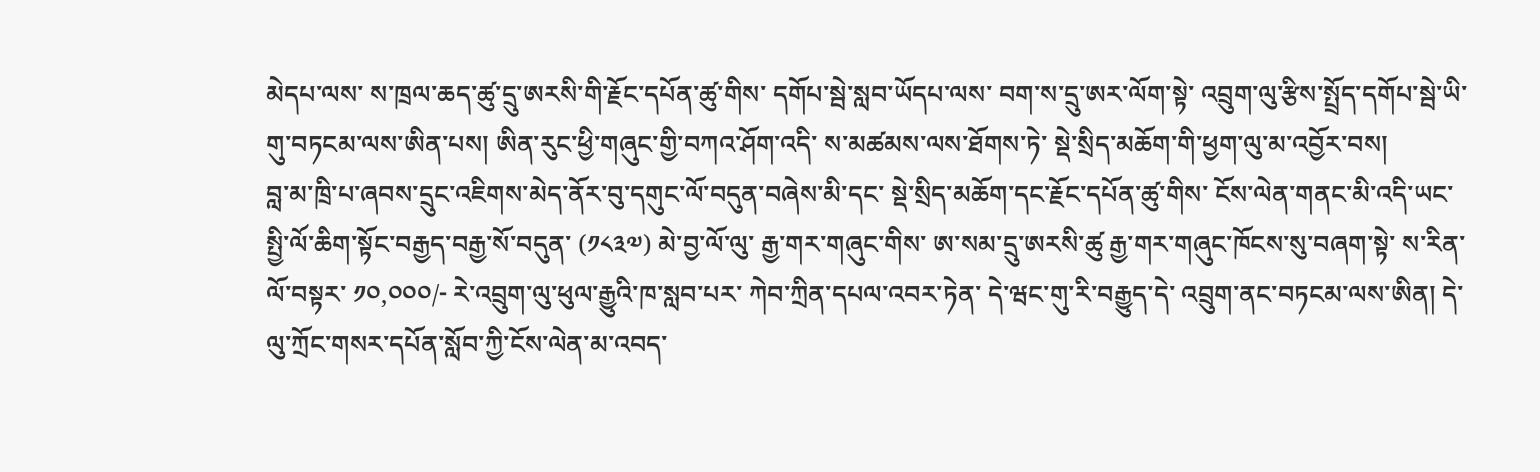མེདཔ་ལས་ ས་ཁྲལ་ཆད་ཚུ་དྲུ་ཨརསི་གི་རྗོང་དཔོན་ཚུ་གིས་ དགོཔ་སྦེ་སླབ་ཡོདཔ་ལས་ བག་ས་དྲུ་ཨར་ལོག་སྟེ་ འབྲུག་ལུ་རྩིས་སྤྲོད་དགོཔ་སྦེ་ཡི་གུ་བཏངམ་ལས་ཨིན་པས། ཨིན་རུང་ཕྱི་གཞུང་གྱི་བཀའ་ཤོག་འདི་ ས་མཚམས་ལས་ཐོགས་ཏེ་ སྡེ་སྲིད་མཆོག་གི་ཕྱག་ལུ་མ་འབྱོར་བས།
བླ་མ་ཁྲི་པ་ཞབས་དྲུང་འཇིགས་མེད་ནོར་བུ་དགུང་ལོ་བདུན་བཞེས་མི་དང་ སྡེ་སྲིད་མཆོག་དང་རྗོང་དཔོན་ཚུ་གིས་ ངོས་ལེན་གནང་མི་འདི་ཡང་ སྤྱི་ལོ་ཆིག་སྟོང་བརྒྱད་བརྒྱ་སོ་བདུན་ (༡༨༣༧) མེ་བྱ་ལོ་ལུ་ རྒྱ་གར་གཞུང་གིས་ ཨ་སམ་དྲུ་ཨརསི་ཚུ རྒྱ་གར་གཞུང་ཁོངས་སུ་བཞག་སྟེ་ ས་རིན་ལོ་བསྟར་ ༡༠,༠༠༠/- རེ་འབྲུག་ལུ་ཕུལ་རྒྱུའི་ཁ་སླབ་པར་ ཀེབ་ཀྲིན་དཔལ་འབར་ཏེན་ དེ་ཝང་གུ་རི་བརྒྱུད་དེ་ འབྲུག་ནང་བཏངམ་ལས་ཨིན། དེ་ལུ་ཀྲོང་གསར་དཔོན་སློབ་ཀྱི་ངོས་ལེན་མ་འབད་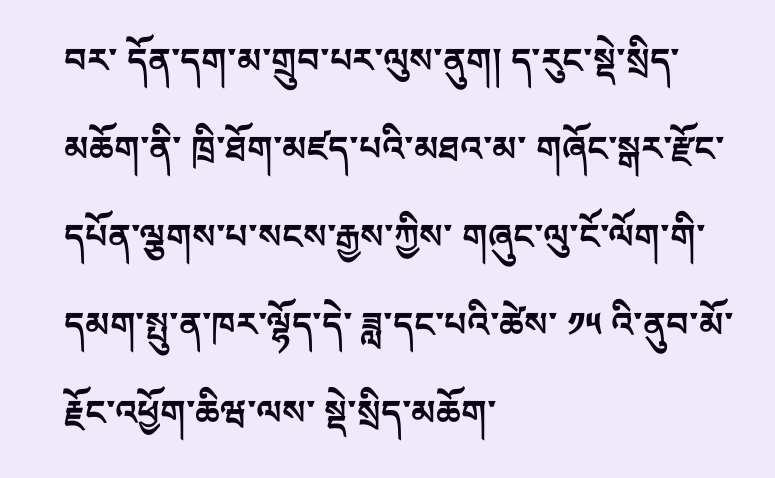བར་ དོན་དག་མ་གྲུབ་པར་ལུས་ནུག། ད་རུང་སྡེ་སྲིད་མཆོག་ནི་ ཁྲི་ཐོག་མཛད་པའི་མཐའ་མ་ གཞོང་སྒར་རྫོང་དཔོན་ལྕགས་པ་སངས་རྒྱས་ཀྱིས་ གཞུང་ལུ་ངོ་ལོག་གི་དམག་སྤུ་ན་ཁར་ལྷོད་དེ་ ཟླ་དང་པའི་ཚེས་ ༡༥ འི་ནུབ་མོ་ རྗོང་འཕྱོག་ཆིཝ་ལས་ སྡེ་སྲིད་མཆོག་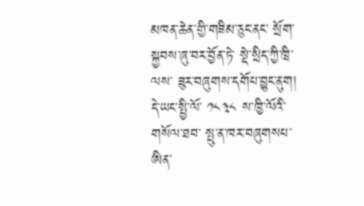མཁན་ཆེན་གྱི་གཟིམ་ཅུང་ནང་ སྲོག་སྐྱབས་ཞུ་བར་བྱོན་ཏེ་ སྡེ་སྲིད་ཀྱི་ཁྲི་ལས་ ཟུར་བཞུགས་དགོཔ་བྱུང་ནུག། དེ་ཡང་སྤྱི་ལོ་ ༡༨༣༨ ས་ཁྱི་ལོའི་གསོལ་ཐབ་ སྤུ་ན་ཁར་བཞུགསཔ་ཨིན་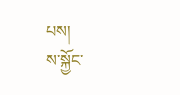པས།
ས་སྐྱོང་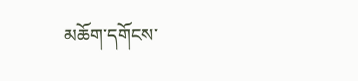མཆོག་དགོངས་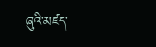ཞུའི་མཛད་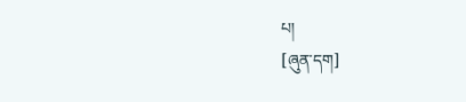པ།
[ཞུན་དག]